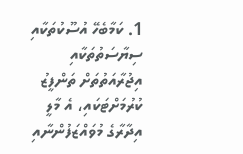1. ކަމާބެހޭ އުސޫކުތަކާއި ސިޔާސަތުތަކާއި އިޖުރާއަތުތަށް ތަންފީޒު ކުރުމަށްޓަކައި، އެ މާލީ އިދާރާގެ މުވައްޒަފުންނާއި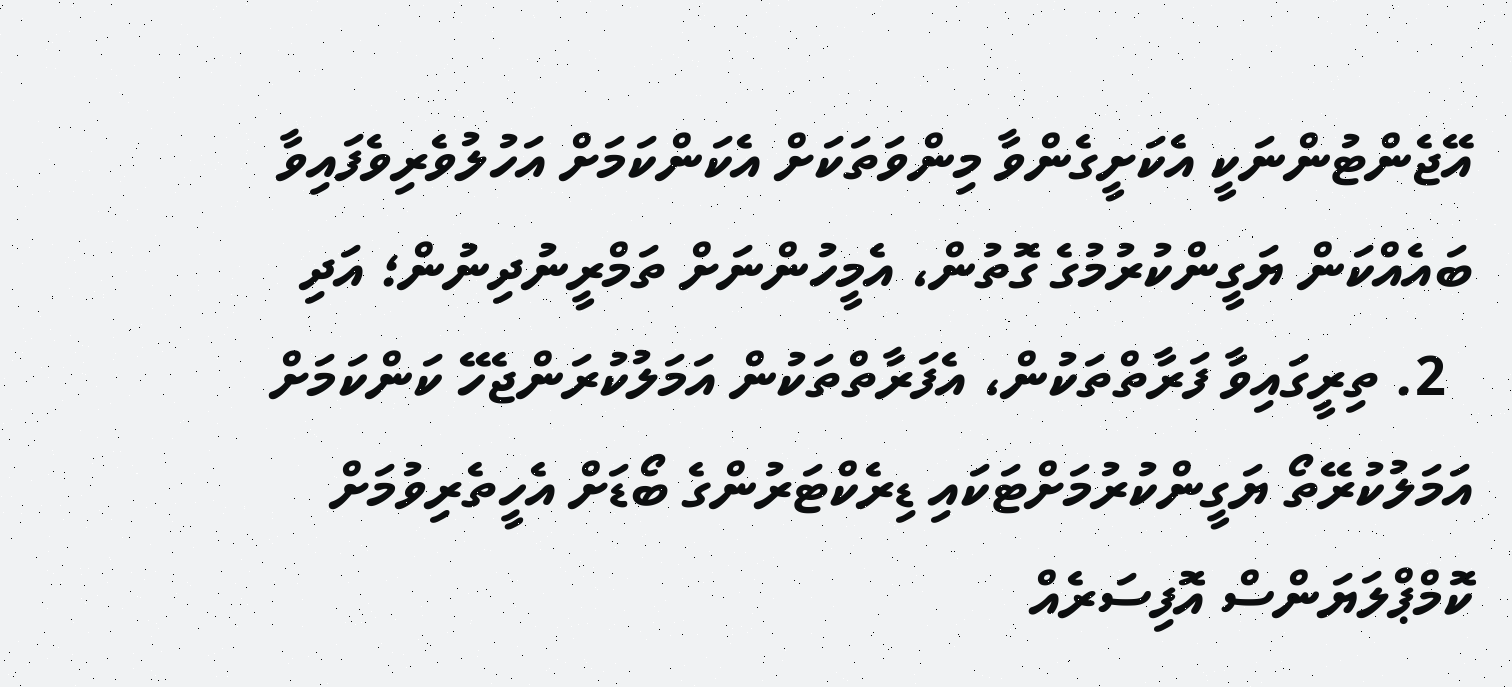އޭޖެންޓުންނަކީ އެކަށީގެންވާ މިންވަތަކަށް އެކަންކަމަށް އަހުލުވެރިވެފައިވާ ބައެއްކަން ޔަގީންކުރުމުގެ ގޮތުން، އެމީހުންނަށް ތަމްރީނުދިނުން؛ އަދި
  2. ތިރީގައިވާ ފަރާތްތަކުން، އެފަރާތްތަކުން އަމަލުކުރަންޖެހޭ ކަންކަމަށް އަމަލުކުރޭތޯ ޔަގީންކުރުމަށްޓަކައި ޑިރެކްޓަރުންގެ ބޯޑަށް އެހީތެރިވުމަށް ކޮމްޕްލަޔަންސް އޮފިސަރެއް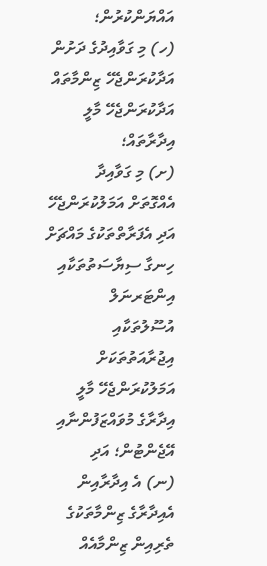އައްޔަންކުރުން؛
(ހ) މި ގަވާއިދުގެ ދަށުން އަދާކުރަންޖެހޭ ޒިންމާތައް އަދާކުރަންޖެހޭ މާލީ އިދާރާތައް؛
(ށ) މި ގަވާއިދާ އެއްގޮތަށް އަމަލުކުރަންޖެހޭ އަދި އެފަރާތްތަކުގެ މައްޗަށް ހިނގާ ސިޔާސަތުތަކާއި އިންޓަރނަލް އުސޫލުތަކާއި އިޖުރާއަތުތަކަށް އަމަލުކުރަންޖެހޭ މާލީ އިދާރާގެ މުވައްޒަފުންނާއި އޭޖެންޓުން؛ އަދި
(ނ) އެ އިދާރާއިން އެއިދާރާގެ ޒިންމާތަކުގެ ތެރިއިން ޒިންމާއެއް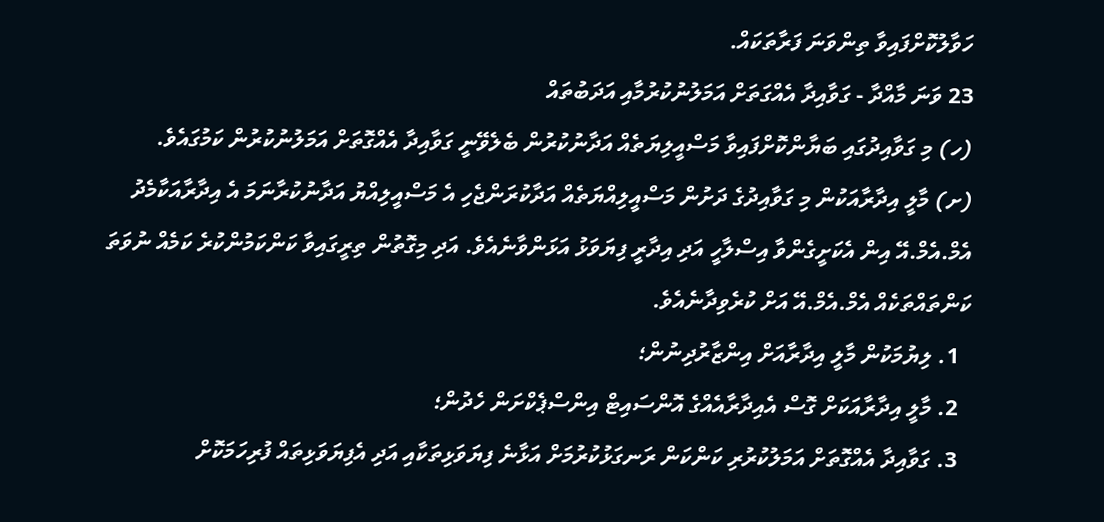ހަވާލުކޮށްފައިވާ ތިންވަނަ ފަރާތަކައް.
23 ވަނަ މާއްދާ - ގަވާއިދާ އެއްގަތަށް އަމަލުނުކުރުމާއި އަދަބުތައް
(ހ) މި ގަވާއިދުގައި ބަޔާންކޮށްފައިވާ މަސްއީލިޔަތެއް އަދާނުކުރުން ބެލެވޭނީ ގަވާއިދާ އެއްގޮތަށް އަމަލުނުކުރުން ކަމުގައެވެ.
(ށ) މާލީ އިދާރާއަކުން މި ގަވާއިދުގެ ދަށުން މަސްއީލިއްޔަތެއް އަދާކުރަންޖެހި އެ މަސްއީލިއްޔު އަދާނުކުރާނަމަ އެ އިދާރާއަކާމެދު އެމް.އެމް.އޭ އިން އެކަށީގެންވާ އިސްލާހީ އަދި އިދާރީ ފިޔަވަޅު އަޅަންވާނެއެވެ. އަދި މިގޮތުން ތިރީގައިވާ ކަންކަމުންކުރެ ކަމެއް ނުވަތަ ކަންތައްތަކެއް އެމް.އެމް.އޭ އަށް ކުރެވިދާނެއެވެ.
  1. ލިޔުމަކުން މާލީ އިދާރާއަށް އިންޒާރުދިނުން؛
  2. މާލީ އިދާރާއަކަށް ގޮސް އެއިދާރާއެއްގެ އޮންސައިޓް އިންސްޕެކްށަން ހެދުން؛
  3. ގަވާއިދާ އެއްގޮތަށް އަމަލުކުރުރި ކަންކަން ރަނގަޅުކުރުމަށް އަޅާނެ ފިޔަވަޅިތަކާއި އަދި އެފިޔަވަޅިތައް ފުރިހަމަކޮށް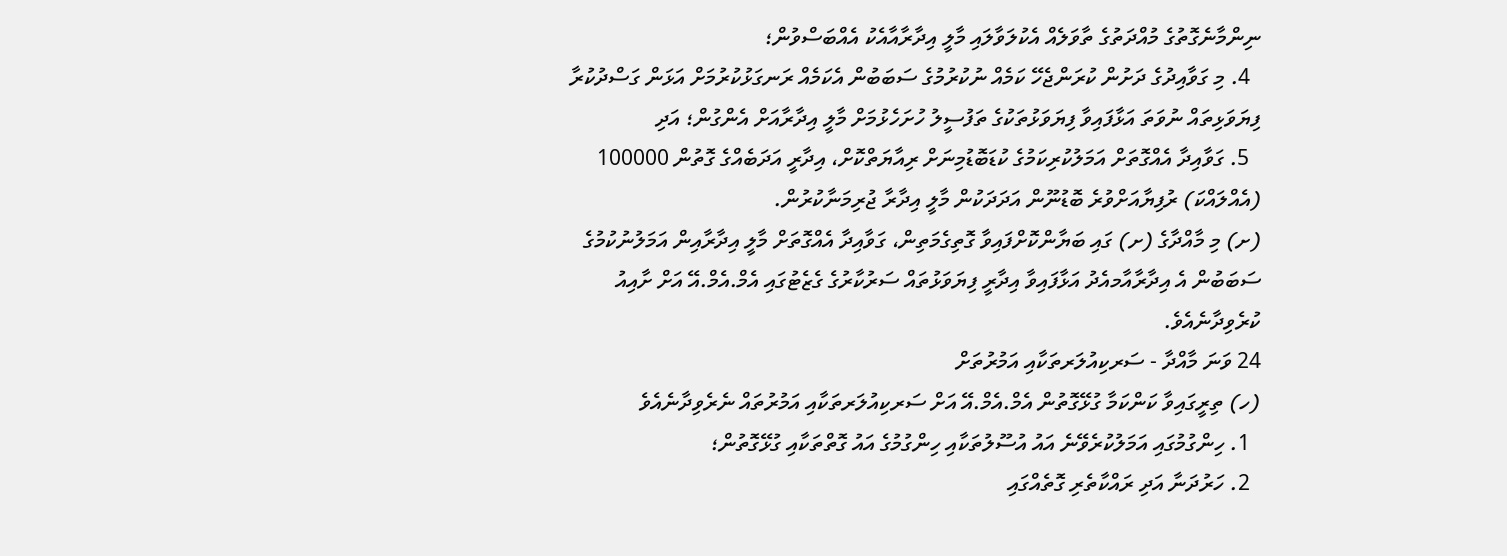ނިންމާނެގޮތުގެ މުއްދަތުގެ ތާވަލެއް އެކުލަވާލައި މާލީ އިދާރާއާއެކު އެއްބަސްވުން؛
  4. މި ގަވާއިދުގެ ދަށުން ކުރަންޖެހޭ ކަމެއް ނުކުރުމުގެ ސަބަބުން އެކަމެއް ރަނގަޅުކުރުމަށް އަޅަން ގަސްދުކުރާ ފިޔަވަޅިތައް ނުވަތަ އަޅާފައިވާ ފިޔަވަޅުތަކުގެ ތަފުސީލު ހުށަހެޅުމަށް މާލީ އިދާރާއަށް އެންގުން؛ އަދި
  5. ގަވާއިދާ އެއްގޮތަށް އަމަލުކުރިކަމުގެ ކުޑަބޮޑުމިނަށް ރިއާޔަތްކޮށް، އިދާރީ އަދަބެއްގެ ގޮތުން 100000 (އެއްލައްކަ) ރުފިޔާއަށްވުރެ ބޮޑުނޫން އަދަދަކުން މާލީ އިދާރާ ޖުރިމަނާކުރުން.
(ށ) މި މާއްދާގެ (ށ) ގައި ބަޔާންކޮށްފައިވާ ގޮތިގެމަތިން، ގަވާއިދާ އެއްގޮތަށް މާލީ އިދާރާއިން އަމަލުނުކުމުގެ ސަބަބުން އެ އިދާރާއާމއެދު އަޅާފައިވާ އިދާރީ ފިޔަވަޅުތައް ސަރުކާރުގެ ގެޒެޓުގައި އެމް.އެމް.އޭ އަށް ށާއިއު ކުރެވިދާނެއެވެ.
24 ވަނަ މާއްދާ - ސަރކިއުލަރތަކާއި އަމުރުތަށް
(ހ) ތިރީގައިވާ ކަންކަމާ ގުޅޭގޮތުން އެމް.އެމް.އޭ އަށް ސަރކިއުލަރތަކާއި އަމުރުތައް ނެރެވިދާނެއެވެ
  1. ހިންގުމުގައި އަމަލުކުރެވޭނެ އައު އުސޫލުތަކާއި ހިންގުމުގެ އައު ގޮތްތަކާއި ގުޅޭގޮތުން؛
  2. ހަރުދަނާ އަދި ރައްކާތެރި ގޮތެއްގައި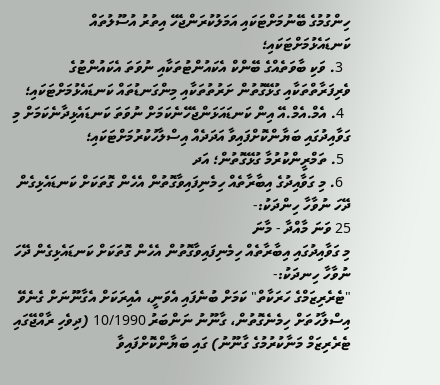ހިންގުމުގެ ބޭނުމަށްޓަކައި އަމަލުކުރަންޖެހޭ އިތުރު އުސޫލުތައް ކަނޑައެޅުމަށްޓަކައި؛
  3. ވަކި ބާވަތެއްގެ ބޭންކް އެކައުންޓުތަކާއި ނުވަތަ އެކައުންޓުގެ ވެރިފަރާތްތަކާއި ގުޅޭގޮތުން ށަރުތުތަކާއި މިންގަނޑުތައް ކަނޑައެޅުމަށްޓަކައި؛
  4. އެމް.އެމް.އޭ އިން ކަނޑައަޅަންޖެހޭނެކަމަށް ނުވަތަ ކަނޑައެޅިދާނެކަމަށް މި ގަވާއިދުގައި ބަޔާންކޮށްފައިވާ އަދަދެއް އިސްލާހުކުރުމަށްޓަކައި؛
  5. ތަމްރީންކުރުމާ ގުޅޭގޮތުން؛ އަދ
  6. މި ގަވާއިދުގެ އިބާރާތެއް ހިމެނިފައިވާގޮތުން އެހެން ގޮތަކަށް ކަނޑައެޅިގެން ދޭހަ ނުވާހާ ހިންދަކު:-
25 ވަނަ މާއްދާ - މާނަ
މި ގަވާއިދުގައި އިބާރާތެއް ހިމެނިފައިވާގޮތުން އެހެން ގޮތަކަށް ކަނޑައެޅިގެން ދޭހަ ނުވާހާ ހިނދަކު:-
"ޓެރެރިޒަމްގެ ހަރަކާތް" ކަމަށް ބުނެފައި އެވަނީ، އެއިރަކަށް އެގާނޫނަށް ގެނެވޭ އިސްލާހުތަށް ހިމެނެގޮތުން، ގާނޫނު ނަންބަރު 10/1990 (ދިވެހި ރާއްޖޭގައި ޓެރެރިޒަމް މަނާކުރުމުގެ ގާނޫނު) ގައި ބަޔާންކޮށްފައިވާ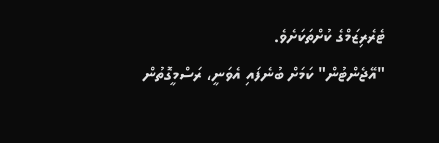ޓެރެރިޒަމްގެ ކުށްތަކަށެވެ.
"އޭޖެންޓުން" ކަމަށް ބުނެފައި އެވަނީ، ރަސްމީގޮތުން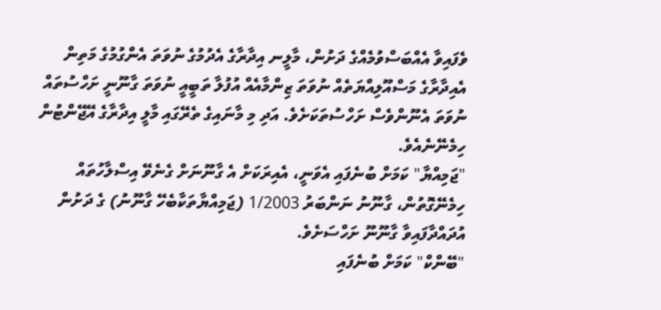ވެފައިވާ އެއްބަސްވުމެއްގެ ދަށުން، މާލީނ އިދާރާގެ އެދުމުގެ ނުވަތަ އެންގުމުގެ މަތިން އެއިދާރާގެ މަސްއޫލިއްޔަތެއް ނުވަތަ ޒިންމާއެއް އުފުލާ ތަބީއީ ނުވަތަ ގާނޫނީ ށަހްސުތައް ނުވަތަ އެނޫންވެސް ށަހްސުތަކަށެވެ. އަދި މި މާނައިގެ ތެރޭގައި މާލީ އިދާރާގެ އޭޖޭންޓުން ހިމެނޭނެއެވެ.
"ޖަމިއްޔާ" ކަމަށް ބުނެފައި އެވަނީ، އެއިރަކަށް އެ ގާނޫނަށް ގެނެވޭ އިސްލާހުތައް ހިމެނޭގޮތުން، ގާނޫނު ނަންބަރު 1/2003 (ޖަމިއްޔާތަކާބެހޭ ގާނޫނު) ގެ ދަށުން އުދައްދާފައިވާ ގާނޫނޫ ށަހްސަށެވެ.
"ބޭންކް" ކަމަށް ބުނެފައި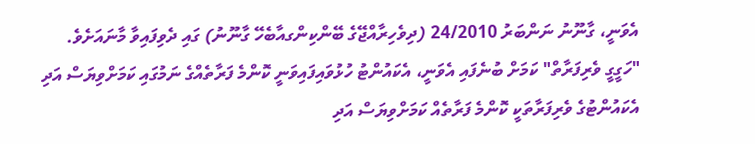އެވަނީ، ގާނޫނު ނަންބަރު 24/2010 (ދިވެހިރާއްޖޭގެ ބޭންކިންގއާބެހޭ ގާނޫނު) ގައި ދެވިފައިވާ މާނައަށެވެ.
"ހަގީގީ ވެރިފަރާތް" ކަމަށް ބުނެފައި އެވަނީ، އެކައުންޓު ހުޅުވައިފައިވަނީ ކޮންމެ ފަރާތެއްގެ ނަމުގައި ކަމަށްވިޔަސް އަދި އެކައުންޓުގެ ވެރިފަރާތަކީ ކޮންމެ ފަރާތެއް ކަމަށްވިޔަސް އަދި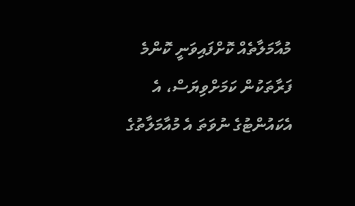މުއާމަލާތެއް ކޮށްފައިވަނީ ކޮންމެ ފަރާތަކުން ކަމަށްވިޔަސް، އެ އެކައުންޓުގެ ނުވަތަ އެ މުއާމަލާތުގެ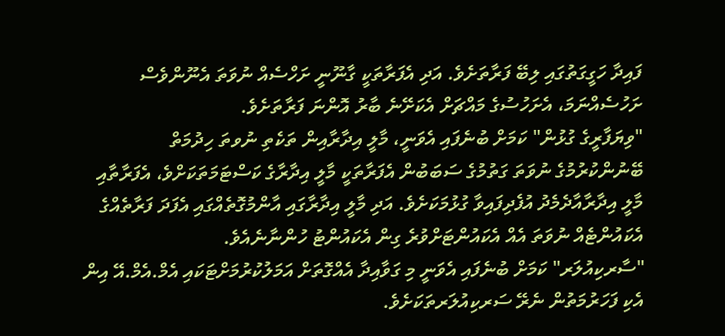ފައިދާ ހަގީގަތުގައި ލިބޭ ފަރާތަށެވެ. އަދި އެފަރާތަކީ ގާނޫނީ ށަހްސެއް ނުވަތަ އެނޫންވެސް ށަހުސެއްނަމަ، އެށަހުސުގެ މައްޗަށް އެކަށޭނެ ބާރު އޮންނަ ފަރާތަށެވެ.
"ވިޔަފާރީގެ ގުޅުން" ކަމަށް ބުނެފައި އެވަނީ، މާލީ އިދާރާއިން ތަކެތި ނުވތަ ހިދުމަތް ބޭނުންކުރުމުގެ ނުވަތަ ގަތުމުގެ ސަބަބުން އެފަރާތަކީ މާލީ އިދާރާގެ ކަސްޓަމަތަކަށްވެ، އެފަރާތާއި މާލީ އިދާރާއާދެމެދު އުފެދިފައިވާ ގުޅުމަކަށެވެ. އަދި މާލީ އިދާރާގައި އާންމުގޮތެއްގައި އެފަދަ ފަރާތެއްގެ އެކައުންޓެއް ނުވަތަ އެއް އެކައުންޓަށްވުރެ ގިން އެކައުންޓު ހުންނާނެއެވެ.
"ސާރކިއުލަރ" ކަމަށް ބުނެފައި އެވަނީ މި ގަވާއިދާ އެއްގޮތަށް އަމަލުކުރުމަށްޓަކައި އެމް.އެމް.އޭ އިން އެކި ފަހަރުމަތުން ނެރޭ ސަރކިއުލަރތަކަށެވެ.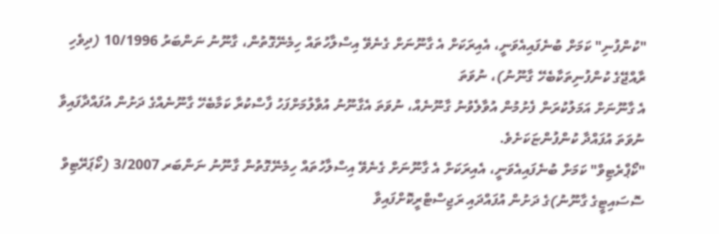"ކުންފުނި" ކަމަށް ބުނެފައިއެވަނީ، އެއިރަކަށް އެ ގާނޫނަށް ގެނެވޭ އިސްލާހުތައް ހިމެނޭގޮތުން، ގާނޫނު ނަންބަރު 10/1996 (ދިވެހި ރާއްޖޭގެ ކުންފުނިތަކާބެހޭ ގާނޫނު)، ނުވަތަ
އެ ގާނޫނަށް އަމަލުކުރަން ފެށުމުން އުވާލެވުނު ގާނޫނެއް، ނުވަތަ އެގާނޫނު އުވާލުމަށްފަހު ފާސްކުރާ ކަމާބެހޭ ގާނޫނެއްގެ ދަށުން އުފައްދާފައިވާ ނުވަތަ އުފައްދާ ކުންފުންޏަކަށެވެ.
"ކޯޕްރެޓިވް" ކަމަށް ބުނެފައިއެވަނީ، އެއިރަކަށް އެ ގާނޫނަށް ގެނެވޭ އިސްލާހުތައް ހިމެނޭގޮތުން ގާނޫނު ނަންބަރ 3/2007 (ކޯޕަރޭޓިވް ސޮސައިޓީގެ ގާނޫނު)ގެ ދަށުން އުފައްދައި ރަޖިސްޓްރީކޮށްފައިވާ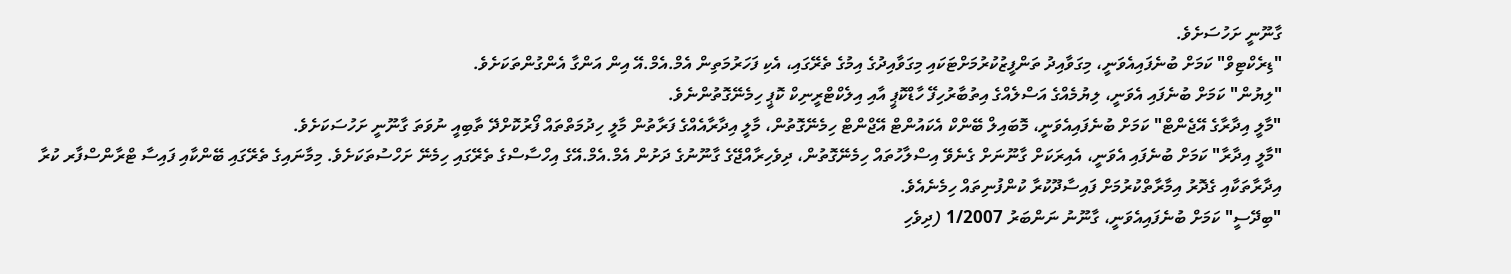ގާނޫނީ ށަހުސަށެވެ.
"ޑިރެކްޓިވް" ކަމަށް ބުނެފައިއެވަނީ، މިގަވާއިދު ތަންފީޒުކުރުމަށްޓަކައި މިގަވާއިދުގެ އިމުގެ ތެރޭގައި، އެކި ފަހަރުމަތިން އެމް.އެމް.އޭ އިން އަންގާ އެންގުންތަކަށެވެ.
"ލިޔުން" ކަމަށް ބުނެފައި އެވަނީ، ލިޔުމެއްގެ އަސްލެއްގެ އިތުބާރުހިފޭ ހާޑްކޮޕީ އާއި އިލެކްޓްރީނިކް ކޮޕީ ހިމެނޭގޮތުންނެވެ.
"މާލީ އިދާރާގެ އޭޖެންޓް" ކަމަށް ބުނެފައިއެވަނީ، މޮބައިލް ބޭންކް އެކައުންޓް އޭޖްންޓް ހިމެނޭގޮތުން، މާލީ އިދާރާއެއްގެ ފަރާތުން މާލީ ހިދުމަތްތައް ފޯރުކޮށްދޭ ތާބިއީ ނުވަތަ ގާނޫނީ ށަހުސަކަށެވެ.
"މާލީ އިދާރާ" ކަމަށް ބުނެފައި އެވަނީ، އެއިރަކަށް ގާނޫނަށް ގެނެވޭ އިސްލާހުތައް ހިމެނޭގޮތުން، ދިވެހިރާއްޖޭގެ ގާނޫނުގެ ދަށުން އެމް.އެމް.އޭގެ އިހްސާސްގެ ތެރޭގައި ހިމެނޭ ށަހްސުތަކަށެވެ. މިމާނައިގެ ތެރޭގައި ބޭންކާއި ފައިސާ ޓްރާންސްފާރ ކުރާ އިދާރާތަކާއި ގެދޮރު އިމާރާތްކުރުމަށް ފައިސާދޫކުރާ ކުންފުނިތައް ހިމެނެއެވެ.
"ބިދޭސީ" ކަމަށް ބުނެފައިއެވަނީ، ގާނޫނު ނަންބަރު 1/2007 (ދިވެހި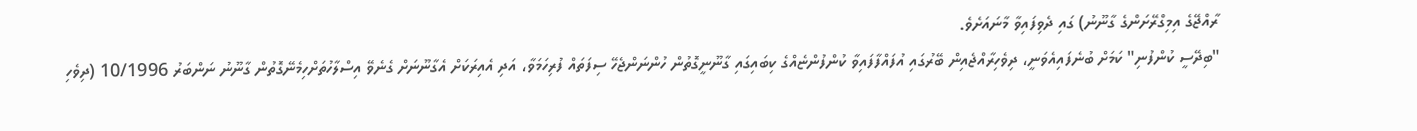ރާއްޖޭގެ އިމިގްރޭށަންގެ ގާނޫނު) ގައި ދެވިފައިވާ މާނައަށެވެ.
"ބިދޭސީ ކުންފުނި" ކަމަށް ބުނެފައިއެވަނީ، ދިވެހިރާއްޖެއިން ބޭރުގައި އުފައްފާފައިވާ ކުންފުންޏެއްގެ ކިބައިގައި ގާނޫނީގޮތުން ހުންނަންޖެހޭ ސިފަތައް ފުރިހަމަވާ، އަދި އެއިރަކަށް އެގާނޫނަށް ގެނެވޭ އިސްލާހުތަށްހިމެނޭގޮތުން ގާނޫނު ނަންބަރު 10/1996 (ދިވެހި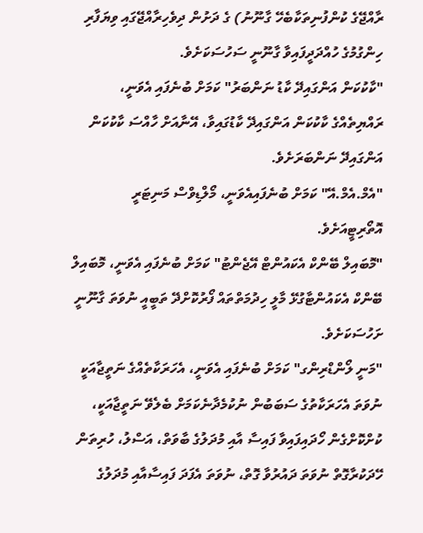ރާއްޖޭގެ ކުންފުނިތަކާބެހޭ ގާނޫނު) ގެ ދަށުން ދިވެހިރާއްޖޭގައި ވިޔަފާރި ހިންގުމުގެ ހުއްދަދީފައިވާ ގާނޫނީ ސަހުސަކަށެވެ.
"ކާކުކަން އަންގައިދޭ ކާޑު ނަންބަރު" ކަމަށް ބުނެފައި އެވަނީ، ރައްޔިތެއްގެ ކާކުކަން އަންގައިދޭ ކާޑުގައިވާ، އޭނާއަށް ހާއްސަ ކާކުކަން އަންގައިދޭ ނަންބަރަށެވެ.
"އެމް.އެމް.އޭ" ކަމަށް ބުނެފައިއެވަނީ، މޯލްޑިވްސް މަނިޓަރީ އޮތޯރިޓީއަށެވެ.
"މޮބައިލް ބޭންކް އެކައުންޓް އޭޖެންޓު" ކަމަށް ބުނެފައި އެވަނީ، މޮބައިލް ބޭންކް އެކައުންޓާގުޅޭ މާލީ ހިދުމަތްތައް ފޯރުކޮށްދޭ ތަބީއީ ނުވަތަ ގާނޫނީ ށަހުސަކަށެވެ.
"މަނީ ލޯންޑްރިންގ" ކަމަށް ބުނެފައި އެވަނީ، އެހަރަކާތެއްގެ ނަތީޖާއަކީ ނުވަތަ އެހަރަކާތުގެ ސަބަބުން ނުކުމެދާނެކަމަށް ބެލެވޭ ނަތީޖާއަކީ، ކުށްކޮށްގެން ހޯދައިފައިވާ ފައިސާ އާއި މުދަލުގެ ބާވަތް، އަސްލު، ހުރިތަން ހޭދަކުރާގޮތް ނުވަތަ ދައުރުވާ ގޮތް، ނުވަތަ އެފަދަ ފައިސާއާއި މުދަލުގެ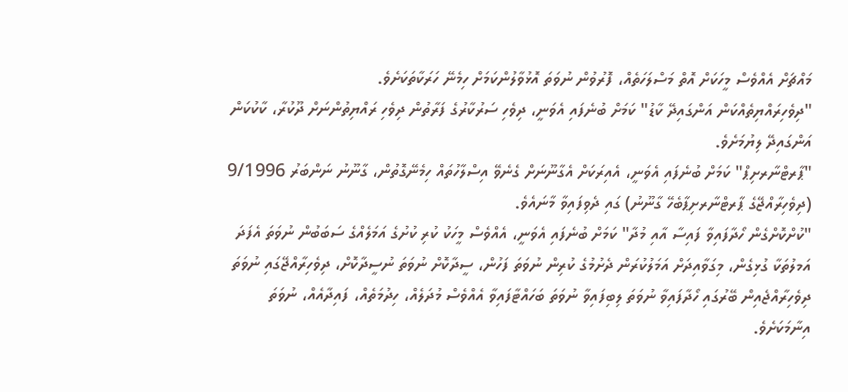މައްޗަށް އެއްވެސް މީހަކަށް އޮތް މަސްލަހަތެއް، ފޮރުވުން ނުވަތަ އޮޅުވާލުންކަމަށް ހިމެނޭ ހަރަކާތަކަށެވެ.
"ދިވެހިރައްޔިތެއްކަން އަންގައިދޭ ކާޑު" ކަމަށް ބުނެފައި އެވަނީ، ދިވެހި ސަރުކާރުގެ ފަރާތުން ދިވެހި ރައްޔިތުންނަށް ދޫކުރާ، ކާކުކަން އަންގައިދޭ ލިޔުމަށެވެ.
"ޕާރޓްނާރށިޕް" ކަމަށް ބުނެފައި އެވަނީ، އެއިރަކަށް އެގާނޫނަށް ގެނެވޭ އިސްލާހުތައް ހިމެނޭގޮތުން، ގާނޫނު ނަންބަރު 9/1996 (ދިވެހިރާއްޖޭގެ ޕާރޓްނާރށިޕާބެހޭ ގާނޫނު) ގައި ދެވިފައިވާ މާނައެވެ.
"ކުށްކޮށްގެން ހޯދާފައިވާ ފައިސާ އާއި މުދާ" ކަމަށް ބުނެފައި އެވަނީ، އެއްވެސް މީހަކު ކުރި ކުށުގެ އަމަލެއްގެ ސަބަބުން ނުވަތަ އެފަދަ އަމލުތަކާ ގުޅިގެން، މިގަވާއިދަށް އަމަލުކުރަން ދެށުމުގެ ކުރިން ނުވަތަ ފަހުން، ސީދާކޮށް ނުވަތަ ނުސީދާކޮށް، ދިވެހިރާއްޖޭގައި ނުވަތަ ދިވެހިރާއްޖެއިން ބޭރުގައި ހޯދާފައިވާ ނުވަތަ ލިބިފައިވާ ނުވަތަ ބަހައްޓާފައިވާ އެއްވެސް މުދަލެއް، ހިދުމަތެއް، ފައިދާއެއް، ނުވަތަ އިނާމަކަށެވެ.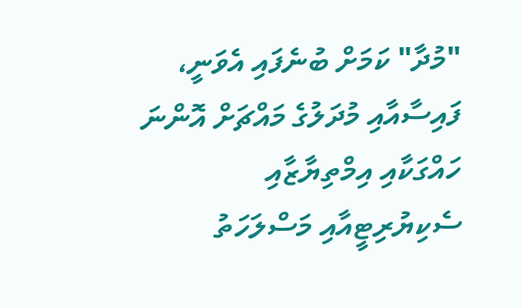"މުދާ" ކަމަށް ބުނެފައި އެވަނީ، ފައިސާއާއި މުދަލުގެ މައްޗަށް އޮންނަ ހައްގަކާއި އިމްތިޔާޒާއި ސެކިޔުރިޓީއާއި މަސްލަހަތު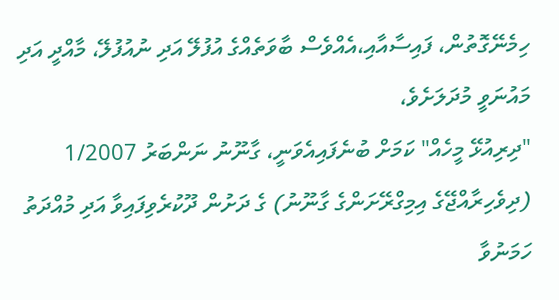ހިމެނޭގޮތުން، ފައިސާއާއި،އެއްވެސް ބާވަތެއްގެ އުފުލޭ އަދި ނުއުފުލޭ، މާއްދީ އަދި މައުނަވީ މުދަލަށެވެ،
"ދިރިއުޅޭ މީހެއް" ކަމަށް ބުނެފައިއެވަނީ، ގާނޫނު ނަންބަރު 1/2007 (ދިވެހިރާއްޖޭގެ އިމިގްރޭށަންގެ ގާނޫނު) ގެ ދަށުން ދޫކުރެވިފައިވާ އަދި މުއްދަތު ހަމަނުވާ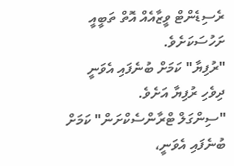ރެސިޑެންޓް ވީޒާއެއް އޮތް ތަބީއީ ށަހުސަކަށެވެ.
"ރުފިޔާ" ކަމަށް ބުނެފައި އެވަނީ ދިވެހި ރުފިޔާ އަށެވެ.
"ސިންގަލް ޓްރާންސެކްށަން" ކަމަށް ބުނެފައި އެވަނީ،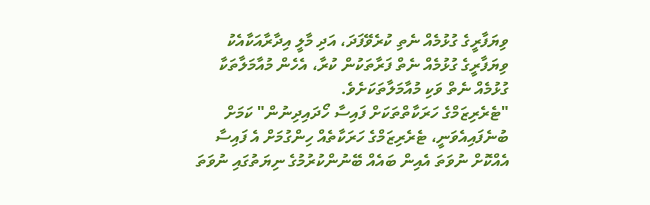ވިޔަފާރީގެ ގުޅުމެއް ނެތި ކުރެވޭފަދަ، އަދި މާލީ އިދާރާއަކާއެކު ވިޔަފާރީގެ ގުޅުމެއް ނެތް ފަރާތަކުން ކުރާ، އެހެން މުއާމަލާތަކާ ގުޅުމެއް ނެތް ވަކި މުއާމަލާތަކަށެވެ.
"ޓެރެރިޒަމްގެ ހަރަކާތްތަކަށް ފައިސާ ހޯދައިދިނުން" ކަމަށް ބުނެފައިއެވަނީ، ޓެރެރިޒަމްގެ ހަރަކާތެއް ހިންގުމަށް އެ ފައިސާ އެއްކޮށް ނުވަތަ އެއިން ބައެއް ބޭނުންކުރުމުގެ ނިޔަތުގައި ނުވަތަ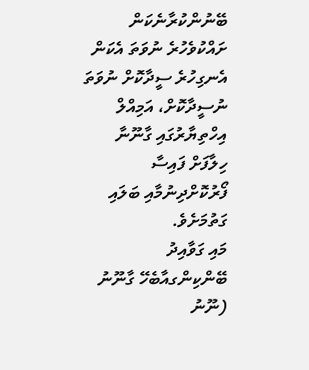ބޭނުންކުރާނެކަން ށައްކުވެހުރެ ނުވަތަ އެކަން އެނގިހުރެ ސީދާކޮށް ނުވަތަ ނުސީދާކޮށް، އަމިއްލް އިހްތިޔާރުގައި ގާނޫނާ ހިލާފަށް ފައިސާ ފޯރުކޮށްދިނުމާއި ބަލައި ގަތުމަށެވެ.
މައި ގަވާއިދު
ބޭންކިންގއާބެހޭ ގާނޫނު (ނޫނު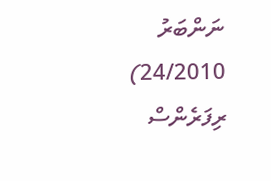ނަންބަރު 24/2010)
ރިފަރެންސް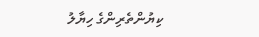ކިޔުންތެރިންގެ ހިޔާލު